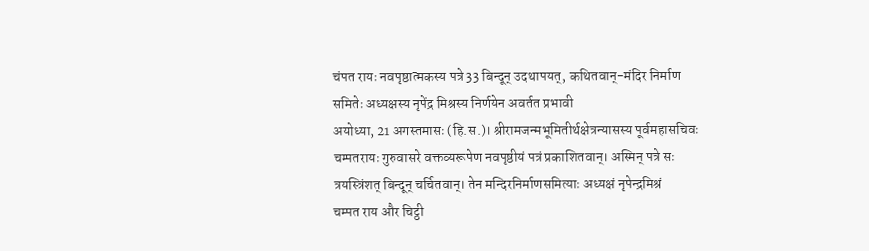चंपत रायः नवपृष्ठात्मकस्य पत्रे 33 बिन्दून् उदथापयत्, कथितवान्-मंदिर निर्माण समितेः अध्यक्षस्य नृपेंद्र मिश्रस्य निर्णयेन अवर्तत प्रभावी
अयोध्या, 21 अगस्तमासः (हि.स.)। श्रीरामजन्मभूमितीर्थक्षेत्रन्यासस्य पूर्वमहासचिवः चम्पतरायः गुरुवासरे वक्तव्यरूपेण नवपृष्ठीयं पत्रं प्रकाशितवान्। अस्मिन् पत्रे सः त्रयस्त्रिंशत् बिन्दून् चर्चितवान्। तेन मन्दिरनिर्माणसमित्याः अध्यक्षं नृपेन्द्रमिश्रं
चम्पत राय और चिट्ठी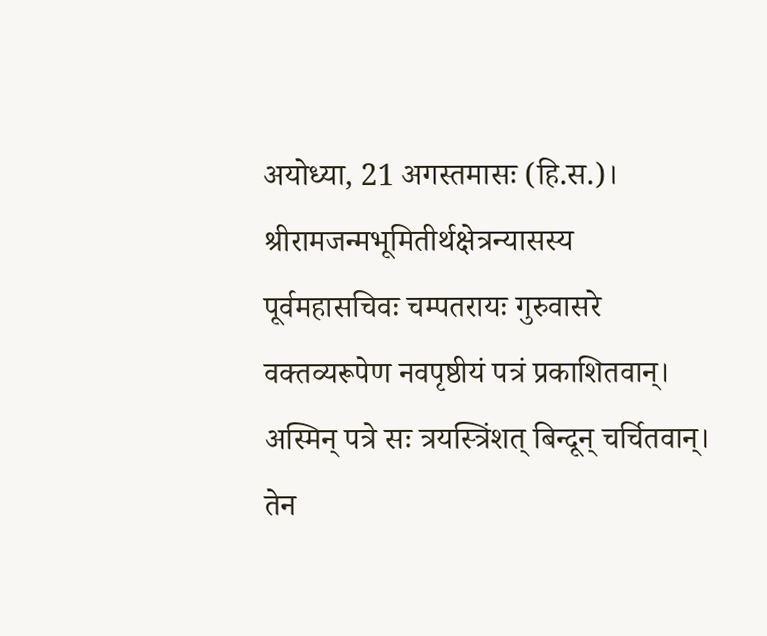अयोध्या, 21 अगस्तमासः (हि.स.)। श्रीरामजन्मभूमितीर्थक्षेत्रन्यासस्य पूर्वमहासचिवः चम्पतरायः गुरुवासरे वक्तव्यरूपेण नवपृष्ठीयं पत्रं प्रकाशितवान्। अस्मिन् पत्रे सः त्रयस्त्रिंशत् बिन्दून् चर्चितवान्। तेन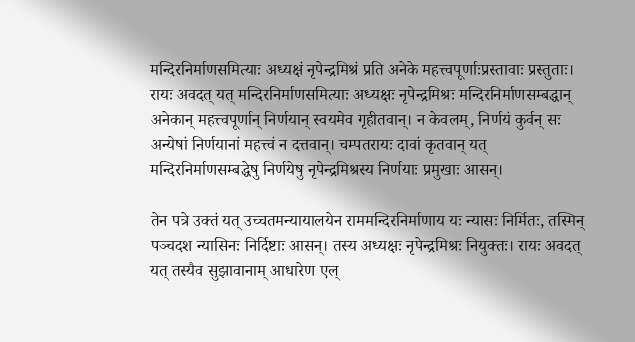मन्दिरनिर्माणसमित्याः अध्यक्षं नृपेन्द्रमिश्रं प्रति अनेके महत्त्वपूर्णाःप्रस्तावाः प्रस्तुताः। रायः अवदत् यत् मन्दिरनिर्माणसमित्याः अध्यक्षः नृपेन्द्रमिश्रः मन्दिरनिर्माणसम्बद्धान् अनेकान् महत्त्वपूर्णान् निर्णयान् स्वयमेव गृहीतवान्। न केवलम्, निर्णयं कुर्वन् सः अन्येषां निर्णयानां महत्त्वं न दत्तवान्। चम्पतरायः दावां कृतवान् यत् मन्दिरनिर्माणसम्बद्धेषु निर्णयेषु नृपेन्द्रमिश्रस्य निर्णयाः प्रमुखाः आसन्।

तेन पत्रे उक्तं यत् उच्चतमन्यायालयेन राममन्दिरनिर्माणाय यः न्यासः निर्मितः, तस्मिन् पञ्चदश न्यासिनः निर्दिष्टाः आसन्। तस्य अध्यक्षः नृपेन्द्रमिश्रः नियुक्तः। रायः अवदत् यत् तस्यैव सुझावानाम् आधारेण एल्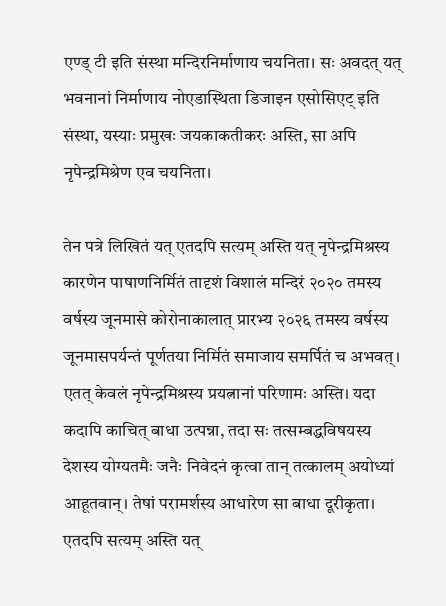एण्ड् टी इति संस्था मन्दिरनिर्माणाय चयनिता। सः अवदत् यत् भवनानां निर्माणाय नोएडास्थिता डिजाइन एसोसिएट् इति संस्था, यस्याः प्रमुखः जयकाकतीकरः अस्ति, सा अपि नृपेन्द्रमिश्रेण एव चयनिता।

तेन पत्रे लिखितं यत् एतदपि सत्यम् अस्ति यत् नृपेन्द्रमिश्रस्य कारणेन पाषाणनिर्मितं तादृशं विशालं मन्दिरं २०२० तमस्य वर्षस्य जूनमासे कोरोनाकालात् प्रारभ्य २०२६ तमस्य वर्षस्य जूनमासपर्यन्तं पूर्णतया निर्मितं समाजाय समर्पितं च अभवत्। एतत् केवलं नृपेन्द्रमिश्रस्य प्रयत्नानां परिणामः अस्ति। यदा कदापि काचित् बाधा उत्पन्ना, तदा सः तत्सम्बद्धविषयस्य देशस्य योग्यतमैः जनैः निवेदनं कृत्वा तान् तत्कालम् अयोध्यां आहूतवान्। तेषां परामर्शस्य आधारेण सा बाधा दूरीकृता। एतदपि सत्यम् अस्ति यत्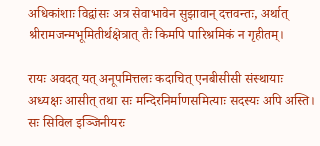अधिकांशाः विद्वांसः अत्र सेवाभावेन सुझावान् दत्तवन्तः, अर्थात् श्रीरामजन्मभूमितीर्थक्षेत्रात् तैः किमपि पारिश्रमिकं न गृहीतम्।

रायः अवदत् यत् अनूपमित्तलः कदाचित् एनबीसीसी संस्थायाः अध्यक्षः आसीत् तथा सः मन्दिरनिर्माणसमित्याः सदस्यः अपि अस्ति। सः सिविल इञ्जिनीयरः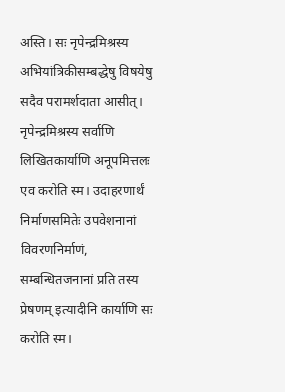अस्ति। सः नृपेन्द्रमिश्रस्य अभियांत्रिकीसम्बद्धेषु विषयेषु सदैव परामर्शदाता आसीत्। नृपेन्द्रमिश्रस्य सर्वाणि लिखितकार्याणि अनूपमित्तलः एव करोति स्म। उदाहरणार्थं निर्माणसमितेः उपवेशनानां विवरणनिर्माणं, सम्बन्धितजनानां प्रति तस्य प्रेषणम् इत्यादीनि कार्याणि सः करोति स्म।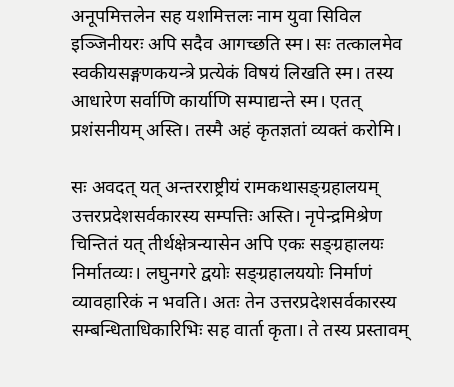अनूपमित्तलेन सह यशमित्तलः नाम युवा सिविल इञ्जिनीयरः अपि सदैव आगच्छति स्म। सः तत्कालमेव स्वकीयसङ्गणकयन्त्रे प्रत्येकं विषयं लिखति स्म। तस्य आधारेण सर्वाणि कार्याणि सम्पाद्यन्ते स्म। एतत् प्रशंसनीयम् अस्ति। तस्मै अहं कृतज्ञतां व्यक्तं करोमि।

सः अवदत् यत् अन्तरराष्ट्रीयं रामकथासङ्ग्रहालयम् उत्तरप्रदेशसर्वकारस्य सम्पत्तिः अस्ति। नृपेन्द्रमिश्रेण चिन्तितं यत् तीर्थक्षेत्रन्यासेन अपि एकः सङ्ग्रहालयः निर्मातव्यः। लघुनगरे द्वयोः सङ्ग्रहालययोः निर्माणं व्यावहारिकं न भवति। अतः तेन उत्तरप्रदेशसर्वकारस्य सम्बन्धिताधिकारिभिः सह वार्ता कृता। ते तस्य प्रस्तावम्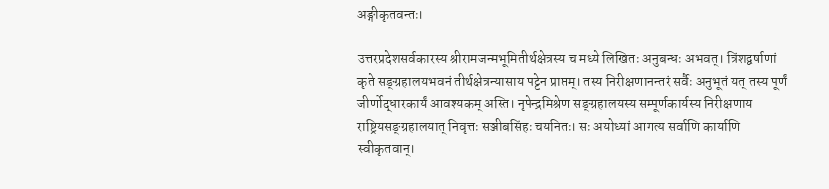अङ्गीकृतवन्तः।

उत्तरप्रदेशसर्वकारस्य श्रीरामजन्मभूमितीर्थक्षेत्रस्य च मध्ये लिखितः अनुबन्धः अभवत्। त्रिंशद्वर्षाणां कृते सङ्ग्रहालयभवनं तीर्थक्षेत्रन्यासाय पट्टेन प्राप्तम्। तस्य निरीक्षणानन्तरं सर्वैः अनुभूतं यत् तस्य पूर्णं जीर्णोद्धारकार्यं आवश्यकम् अस्ति। नृपेन्द्रमिश्रेण सङ्ग्रहालयस्य सम्पूर्णकार्यस्य निरीक्षणाय राष्ट्रियसङ्ग्रहालयात् निवृत्तः सञ्जीबसिंहः चयनितः। सः अयोध्यां आगत्य सर्वाणि कार्याणि स्वीकृतवान्।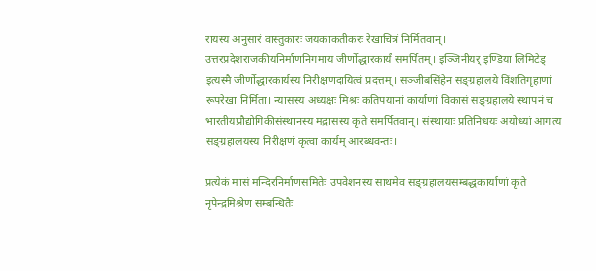रायस्य अनुसारं वास्तुकारः जयकाकतीकरः रेखाचित्रं निर्मितवान्। उत्तरप्रदेशराजकीयनिर्माणनिगमाय जीर्णोद्धारकार्यं समर्पितम्। इञ्जिनीयर् इण्डिया लिमिटेड् इत्यस्मै जीर्णोद्धारकार्यस्य निरीक्षणदायित्वं प्रदत्तम्। सञ्जीबसिंहेन सङ्ग्रहालये विंशतिगृहाणां रूपरेखा निर्मिता। न्यासस्य अध्यक्षः मिश्रः कतिपयानां कार्याणां विकासं सङ्ग्रहालये स्थापनं च भारतीयप्रौद्योगिकीसंस्थानस्य मद्रासस्य कृते समर्पितवान्। संस्थायाः प्रतिनिधयः अयोध्यां आगत्य सङ्ग्रहालयस्य निरीक्षणं कृत्वा कार्यम् आरब्धवन्तः।

प्रत्येकं मासं मन्दिरनिर्माणसमितेः उपवेशनस्य साथमेव सङ्ग्रहालयसम्बद्धकार्याणां कृते नृपेन्द्रमिश्रेण सम्बन्धितैः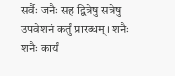सर्वैः जनैः सह द्वित्रेषु सत्रेषु उपवेशनं कर्तुं प्रारब्धम्। शनैः शनैः कार्यं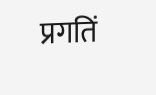प्रगतिं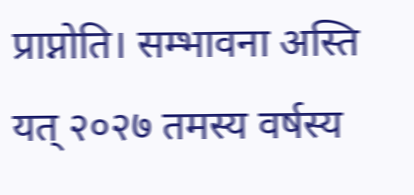प्राप्नोति। सम्भावना अस्ति यत् २०२७ तमस्य वर्षस्य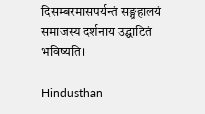दिसम्बरमासपर्यन्तं सङ्ग्रहालयं समाजस्य दर्शनाय उद्घाटितं भविष्यति।

Hindusthan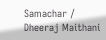Samachar / Dheeraj Maithani